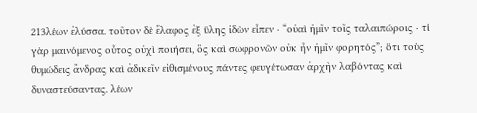213λέων ἐλύσσα. τοῦτον δὲ ἔλαφος ἐξ ὕλης ἰδὼν εἶπεν · “οὐαὶ ἡμῖν τοῖς ταλαιπώροις · τί γὰρ μαινόμενος οὗτος οὐχὶ ποιήσει, ὃς καὶ σωφρονῶν οὐκ ἦν ἡμῖν φορητός”; ὅτι τοὺς θυμώδεις ἄνδρας καὶ ἀδικεῖν εἰθισμένους πάντες φευγέτωσαν ἀρχὴν λαβόντας καὶ δυναστεύσαντας. λέων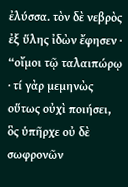ἐλύσσα. τὸν δὲ νεβρὸς ἐξ ὕλης ἰδὼν ἔφησεν · “οἴμοι τῷ ταλαιπώρῳ · τί γὰρ μεμηνὼς οὕτως οὐχὶ ποιήσει, ὃς ὑπῆρχε οὐ δὲ σωφρονῶν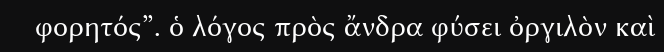φορητός”. ὁ λόγος πρὸς ἄνδρα φύσει ὀργιλὸν καὶ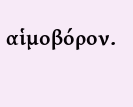αἱμοβόρον.